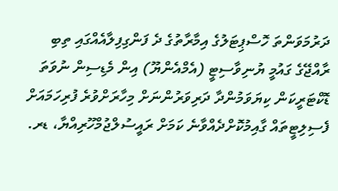ދަރުމަވަންތަ ހޮސްޕިޓަލުގެ އިމާރާތުގެ ދެ ފަންގިފިލާއެއްގައި ތިބި ރާއްޖޭގެ ގައުމީ ޔުނިވާސިޓީ (އެމްއެންޔޫ) އިން މެޑިސިން ނުވަތަ ޑޮކްޓަރީކަން ކިޔަވަމުންދާ ދަރިވަރުންނަށް މިހާރަށްވުރެ ފުރިހަމައަށް ފެސިލިޓީތައް ގާއިމުކޮށްދެއްވާނެ ކަމަށް ރައީސުލްޖުމްހޫރިއްޔާ، ޑރ.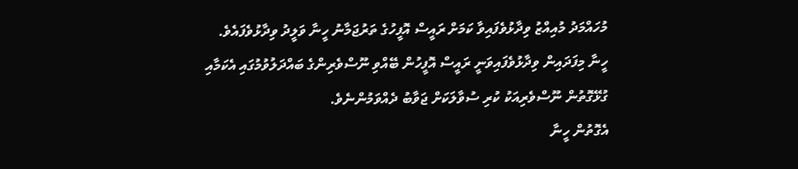މުހައްމަދު މުއިއްޒު ވިދާޅުވެފައިވާ ކަމަށް ރައީސް އޮފީހުގެ ތަރުޖަމާނު ހީނާ ވަލީދު ވިދާޅުވެފައެވެ.
ހީނާ މިފަދައިން ވިދާޅުވެފައިވަނީ ރައީސް އޮފީހުން ބޭއްވި ނޫސްވެރިންގެ ބައްދަލުވުމުގައި އެކަމާއި ގުޅޭގޮތުން ނޫސްވެރިއަކު ކުރި ސުވާލަކަށް ޖަވާބު ދެއްވަމުންނެވެ.
އެގޮތުން ހީނާ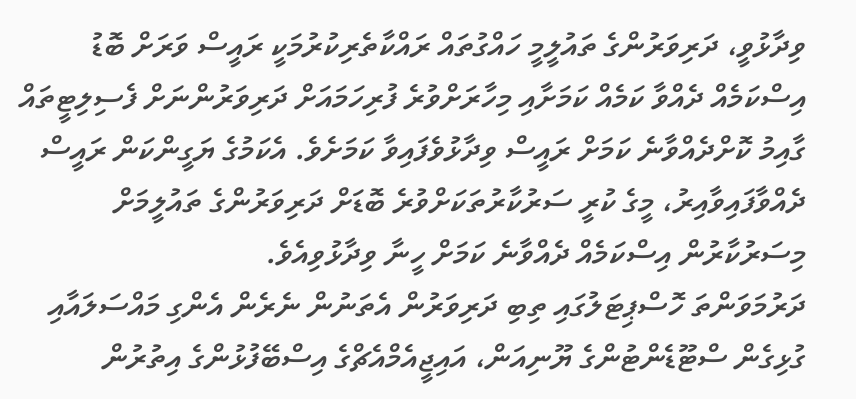ވިދާޅުވީ، ދަރިވަރުންގެ ތައުލީމީ ހައްގުތައް ރައްކާތެރިކުރުމަކީ ރައީސް ވަރަށް ބޮޑު އިސްކަމެއް ދެއްވާ ކަމެއް ކަމަށާއި މިހާރަށްވުރެ ފުރިހަމައަށް ދަރިވަރުންނަށް ފެސިލިޓީތައް ގާއިމު ކޮށްދެއްވާނެ ކަމަށް ރައީސް ވިދާޅުވެފައިވާ ކަމަށެވެ. އެކަމުގެ ޔަގީންކަން ރައީސް ދެއްވާފައިވާއިރު، މީގެ ކުރީ ސަރުކާރުތަކަށްވުރެ ބޮޑަށް ދަރިވަރުންގެ ތައުލީމަށް މިސަރުކާރުން އިސްކަމެއް ދެއްވާނެ ކަމަށް ހީނާ ވިދާޅުވިއެވެ.
ދަރުމަވަންތަ ހޮސްޕިޓަލުގައި ތިބި ދަރިވަރުން އެތަނުން ނެރެން އެންގި މައްސަލައާއި ގުޅިގެން ސްޓޫޑެންޓުންގެ ޔޫނިއަން، އައިޖީއެމްއެޗްގެ އިސްބޭފުޅުންގެ އިތުރުން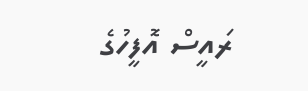ރައީސް އޮފީހުގެ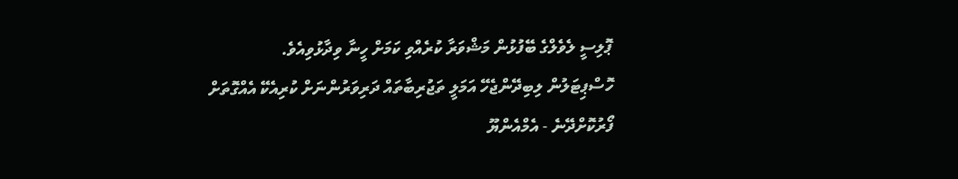ޕޮލިސީ ލެވެލްގެ ބޭފުޅުން މަޝްވަރާ ކުރެއްވި ކަމަށް ހީނާ ވިދާޅުވިއެވެ.
ހޮސްޕިޓަލުން ލިބިދޭންޖެހޭ އަމަލީ ތަޖުރިބާތައް ދަރިވަރުންނަށް ކުރިއެކޭ އެއްގޮތަށް ފޯރުކޮށްދޭނެ - އެމްއެންޔޫ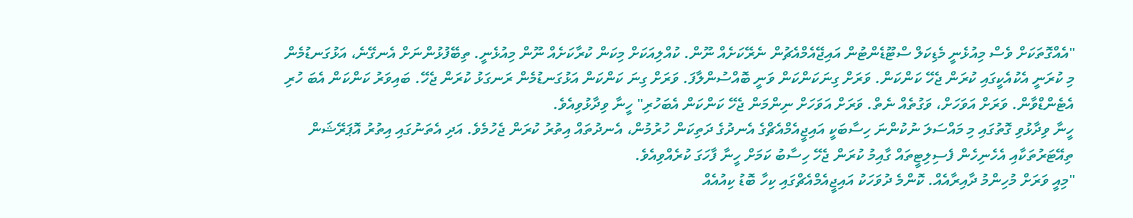"އެއްގޮތަކަށް ވެސް މިއުޅެނީ މެޑިކަލް ސްޓޫޑެންޓުން އައިޖޭއެމްއެޗުން ނެރޭކަށެއް ނޫން. ކުއްލިއަކަށް މިކަން ކުރާކަށެއް ނޫން މިއުޅެނީ. ތިބޭފުޅުންނަށް އެނގޭނެ، އަޅުގަނޑުމެން މި ކުރަނީ އެކުއެކީގައި ކުރަން ޖެހޭ ކަންކަން. ވަރަށް ގިނަކަންކަން ވަނީ ބޮއްސުންލާފަ. ވަރަށް ގިނަ ކަންކަން އަޅުގަނޑުމެން ރަނގަޅު ކުރަން ޖެހޭ. ބައިވަރު ކަންކަން އެބަ ހުރި އެޓެންޑްވާން. ވަރަށް އަވަހަށް، ވަގުތެއް ނެތް. ވަރަށް އަވަހަށް ނިންމަން ޖެހޭ ކަންކަން އެބަހުރި" ހީނާ ވިދާޅުވިއެވެ.
ހީނާ ވިދާޅުވި ގޮތުގައި މި މައްސަލަ ނުކުންނަ ހިސާބަކީ އައިޖީއެމްއެޗްގެ އެނދުގެ ދަތިކަން ހުރުމުން، އެނދުތައް އިތުރު ކުރަން ޖެހުމެވެ. އަދި އެތަނުގައި އިތުރު އޮޕަރޭޝަން ތިއޭޓަރުތަކާއި އެހެނިހެން ފެސިލިޓީތައް ގާއިމު ކުރަން ޖެހޭ ހިސާބު ކަމަށް ހީނާ ފާހަގަ ކުރެއްވިއެވެ.
"މިއީ ވަރަށް މުހިންމު ދާއިރާއެއް. ކޮންމެ ދުވަހަކު އައިޖީއެމްއެޗްގައި ކިހާ ބޮޑު ކިއުއެއް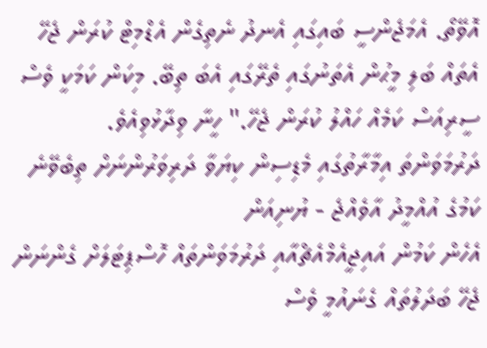އޮވޭތޯ. އެމަޖެންސީ ބައިގައި އެނދު ނެތިގެން އެޑްމިޓް ކުރަން ޖެހޭ އެތައް ބަލި މީޙުން އެތަނުގައި ތެރޭގައި އެބަ ތިބޭ. މިކަން ކަމަކީ ވެސް ސީރިއަސް ކަމެއް ހައްލު ކުރަން ޖެހޭ." ހީނާ ވިދާޅުވިއެވެ.
ދަރުމަވަންތަ އިމާރާތުގައި މެޑިސިން ކިޔަވާ ދަރިވަރުންނަށް ތިބެވޭނެ ކަމުގެ އުއްމީދު އާވެއްޖެ - ޔުނިއަން
އެހެން ކަމުން އައިޖީއެމްއެޗްއާއި ދަރުމަވަންތައް ހޮސްޕިޓަލަށް ގެންނަން ޖެހޭ ބަދަލުތައް ގެނައުމީ ވެސް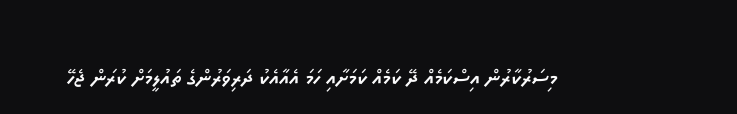މިސަރުކާރުން އިސްކަމެއް ދޭ ކަމެއް ކަމަށާއި ހަމަ އެއާއެކު ދަރިވަރުންގެ ތައުލީމަށް ކުރަން ޖެހޭ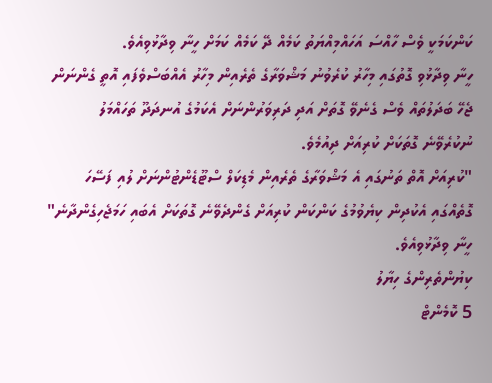ކަންކަމަކީ ވެސް ހާއްސަ އަހައްމިއްޔަތު ކަމެއް ދޭ ކަމެއް ކަމަށް ހީނާ ވިދާޅުވިއެވެ.
ހީނާ ވިދާޅުވި ގޮތުގައި މިހާރު ކުރެވުނު މަޝްވަރާގެ ތެރެއިން މިހާރު އެއްބަސްވެފައި އޮތީ ގެންނަން ޖެހޭ ބަދަލުތައް ވެސް ގެނެވޭ ގޮތަށް އަދި ދަރިވަރުންނަށް އެކަމުގެ އުނދަދޫ ތަހައްމަލު ނުކުރެވޭނެ ގޮތަކަށް ކުރިއަށް ދިއުމެވެ.
"ކުރިއަށް އޮތް ތަނުގައި އެ މަޝްވަރާގެ ތެރެއިން މެޑިކަލް ސްޓޫޑެންޓުންނަށް ލުއި ފަސޭހަ ގޮތެއްގައި އެކުދިން ކިޔެވުމުގެ ކަންކަން ކުރިއަށް ގެންދެވޭނެ ގޮތަކަށް އެބައި ހަމަޖެހިގެންދާނެ" ހީނާ ވިދާޅުވިއެވެ.
ކިޔުންތެރިންގެ ހިޔާލު
5 ކޮމެންޓް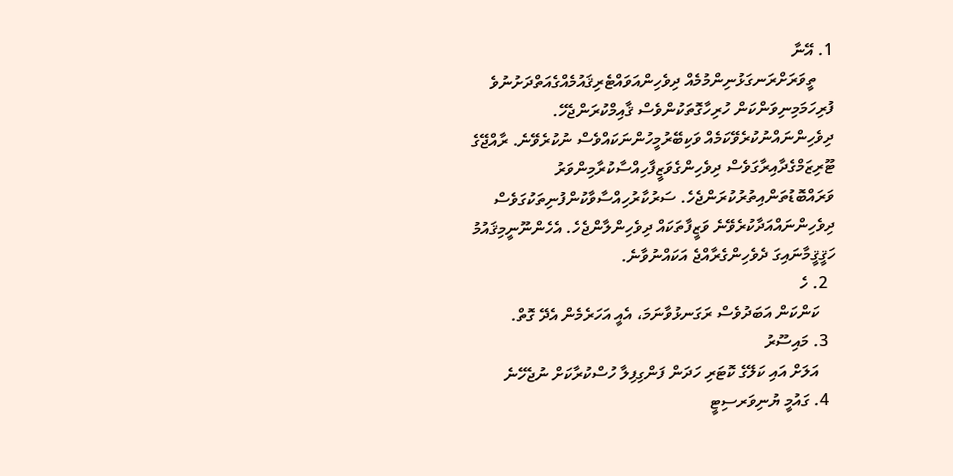1. އޭނާ
    ތީވަރަށްރަނގަޅުނިންމުމެއް ދިވެހިންއަވައްޓެރިޤައުމެއްގެއަތްދަށުނުވެ ފުރިހަމަމިނިވަންކަން ހުރިހާގޮތަކުންވެސް ޤާއިމްކުރަންޖެހޭ. ދިވެހިންނައްނުކުރެވޭކަމެއް ވަކިބޭރުމީހުންނަކައްވެސް ނުކުރެވޭނެ. ރާއްޖޭގެ ޓޫރިޒަމްގެދާއިރާގަވެސް ދިވެހިންގެވަޒީފާހިއްސާކުރާމިންވަރު ވަރައްބޮޑުތަންއިތުރުކުރަންޖެހެ. ސަރުކާރުހިއްސާވާކުންފުނިތަކުގަވެސް ދިވެހިންނައްއަދާކުރެވޭނެ ވަޒީފާތަކައް ދިވެހިންލާންޖެހެ. އެހެންނޫނީމިޤައުމު ހަޤީޤީމާނައިގަ ދެވެހިންގެރާއްޖެ އަކައްނުވާނެ.
  2. ހެ
    ކަންކަން އަބަދުވެސް ރަގަނޅުވާނަމަ، އެއީ އަހަރެމެން އެދޭ ގޮތް.
  3. މައިސޫރު
    އަލަށް އައި ކަލޭގެ ކޮޓަރި ހަދަން ފަންގިފިލާ ހުސްކުރާކަށް ނުޖެހޭނެ
  4. ގައުމީ ޔުނިވަރސިޓީ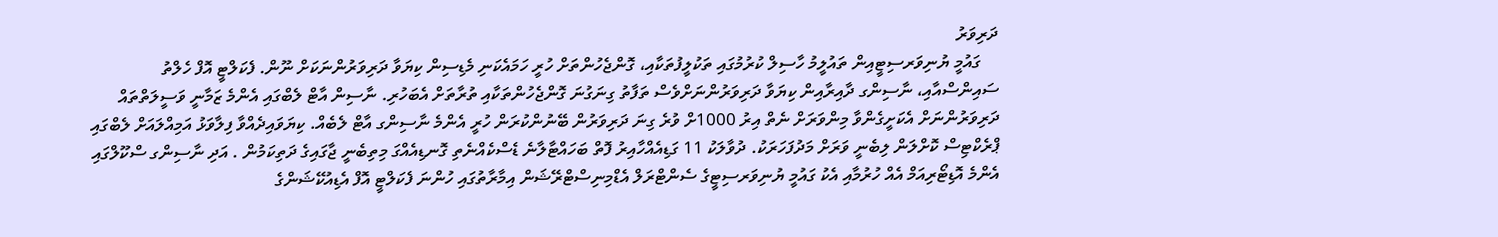ދަރިވަރު
    ގައުމީ ޔުނިވަރސިޓީއިން ތައުލީމު ހާސިލް ކުރުމުގައި ތަކުލީފުތަކާއި، ގޮންޖެހުންތަށް ހުރީ ހަމައެކަނި މެޑިސިން ކިޔަވާ ދަރިވަރުންނަކަށް ނޫން. ފެކަލްޓީ އޮފް ހެލްތު ސައިންސްއާއި، ނާސިންގ ދާއިރާއިން ކިޔަވާ ދަރިވަރުންނަށްވެސް ތަފާތު ގިނަގުނަ ގޮންޖެހުންތަކާއި ތުރާތަށް އެބަހުރި. ނާސިން އާޓް ލެބްގައި އެންމެ ޒަމާނީ ވަސީލަތްތައް ދަރިވަރުންނަށް އެކަށީގެންވާ މިންވަރަށް ނެތް އިރު 1000ށް ވުރެ ގިނަ ދަރިވަރުން ބޭނުންކުރަން ހުރީ އެންމެ ނާސިންގ އާޓް ލެބެއް. ކިޔަވައިދެއްވާ ފިލާވަޅު އަމިއްލައަށް ލެބްގައި ޕްރެކްޓިސް ކޮށްލަން ލިބެނީ ވަރަށް މަދުފަހަރަކު. ދުވާލަކު 11 ގަޑިއެއްހާއިރު ފޮތް ބަހައްޓާލާނެ ޑެސްކެއްނެތި ގޮނޑިއެއްގަ މިތިބެނީ ޖާގައިގެ ދަތިކަމުން . އަދި ނާސިންގ ސްކޫލްގައި އެންމެ އޮޑިޓޯރިއަމް އެއް ހުރުމާއި އެކު ގައުމީ ޔުނިވަރސިޓީގެ ސެންޓްރަލް އެޑްމިނިސްޓްރޭޝަން އިމާރާތުގައި ހުންނަ ފެކަލްޓީ އޮފް އެޑިއުކޭޝަންގެ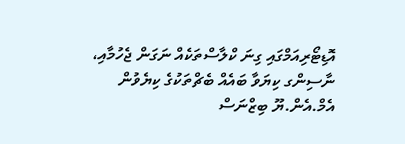އޮޑިޓޯރިއަމްގައި ގިނަ ކްލާސްތަކެއް ނަގަން ޖެހުމާއި، ނާސިންގ ކިޔަވާ ބައެއް ބެޗްތަކުގެ ކިޔެވުން އެމް.އެން.ޔޫ ބިޒްނަސް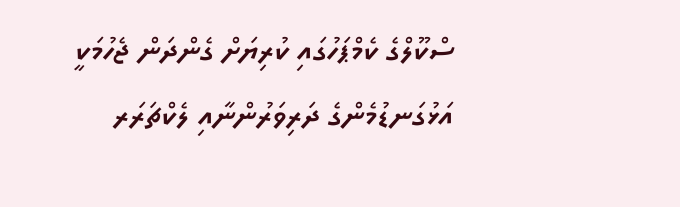ސްކޫލްގެ ކެމްޕަހުގައި ކުރިޔަށް ގެންދަން ޖެހުމަކީ އަޅުގަނޑުމެންގެ ދަރިވަރުންނާއި ލެކްޗަރަރ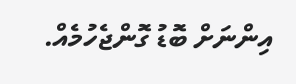އިންނަށް ބޮޑު ގޮންޖެހުމެއް.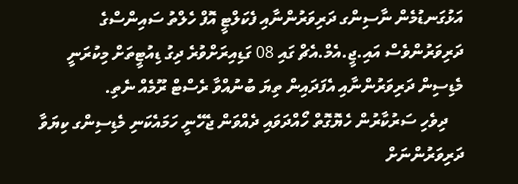އަޅުގަނޑުމެން ނާސިންގ ދަރިވަރުންނާއި ފެކަލްޓީ އޮފް ހެލްތު ސައިންސްގެ ދަރިވަރުންވެސް އައި.ޖީ.އެމް.އެޗް ގައި 08 ގަޑިއިރަށްވުރެ ދިގު ޑިއުޓީތަށް މިކުރަނީ މެޑިސިން ދަރިވަރުންނާއި އެފަދައިން ތިޔަ ބުނުއްވާ ރެސްޓް ރޫމެއް ނެތި.
    ދިވެހި ސަރުކާރުން ހެޔޮގޮތް ހޯއްދަވައި ދެއްވަން ޖެހޭނީ ހަމައެކަނި މެޑިސިންގ ކިޔަވާ ދަރިވަރުންނަށް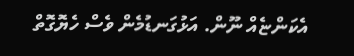އެކަންޏެއް ނޫން. އަޅުގަނޑުމެން ވެސް ހެޔޮގޮތް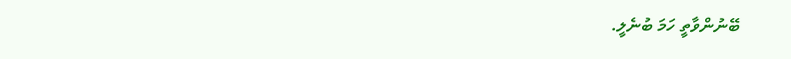ބޭނުންވާތީ ހަމަ ބުނެލީ.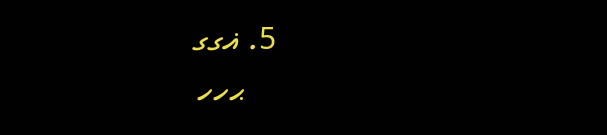5. ޣގގ
    ޙހހ